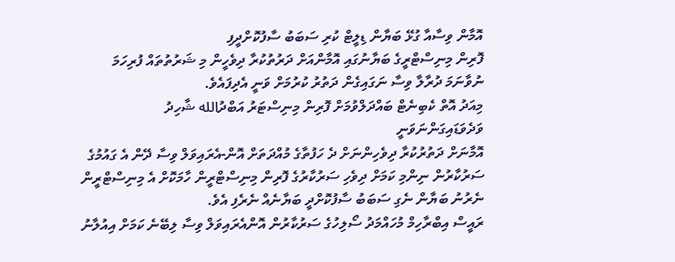އޮމާން ވިސާއާ ގުޅޭ ބަޔާން ޑިލީޓް ކުރި ސަބަބު ސާފުކޮށްދީފި
ފޮރިން މިނިސްޓްރީގެ ބަޔާނުގައި އޮމާންއަށް ދަރުތުކުރާ ދިވެހީން މި ޝަރުތުތައް ފުރިހަމަ ނުވާނަމަ ދުރާލާ ވިސާ ނަގައިގެން ދަތުރު ކުރުމަށް ވަނީ އެދިފައެވެ.
މިއަދު އޮތް ކެބިނެޓް ބައްދަލްވުމަށް ފޮރިން މިނިސްޓަރު އަބްދުالله ޝާހިދު ވަދެވަޑައިގަންނަވަނީ
އޮމާނަށް ދަތުރުކުރާ ދިވެހިންނަށް ދެ ހަފުތާގެ މުއްދަތަށް އޮން-އެރައިވަލް ވިސާ ދޭން އެ ގައުމުގެ ސަރުކާރުން ނިންމި ކަމަށް ދިވެހި ސަރުކާރުގެ ފޮރިން މިނިސްޓްރީން ހާމަކޮށް އެ މިނިސްޓްރީން ނެރުނު ބަޔާން ނެގި ސަބަބު ސާފުކޮށްދީ ބަޔާނެއް ނެރެފި އެވެ.
ރައީސް އިބްރާހިމް މުހައްމަދު ސޯލިހުގެ ސަރުކާރުން އޮންއެރައިވަލް ވިސާ ލިބޭނެ ކަމަށް އިއުލާނު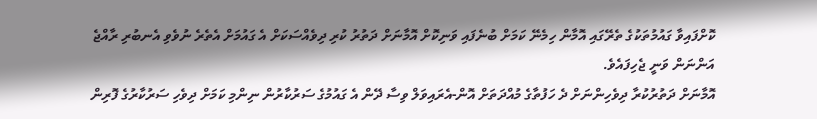ކޮށްފައިވާ ގައުމުތަކުގެ ތެރޭގައި އޮމާން ހިމެނޭ ކަމަށް ބުނެފައި ވަނިކޮށް އޮމާނަށް ދަތުރު ކުރި ދިވެއްސަކަށް އެ ގައުމަށް އެތެރެ ނުވެވި އެނބުރި ރާއްޖެ އަންނަން ވަނީ ޖެހިފައެވެ.
އޮމާނަށް ދަތުރުކުރާ ދިވެހިންނަށް ދެ ހަފުތާގެ މުއްދަތަށް އޮން-އެރައިވަލް ވިސާ ދޭން އެ ގައުމުގެ ސަރުކާރުން ނިންމި ކަމަށް ދިވެހި ސަރުކާރުގެ ފޮރިން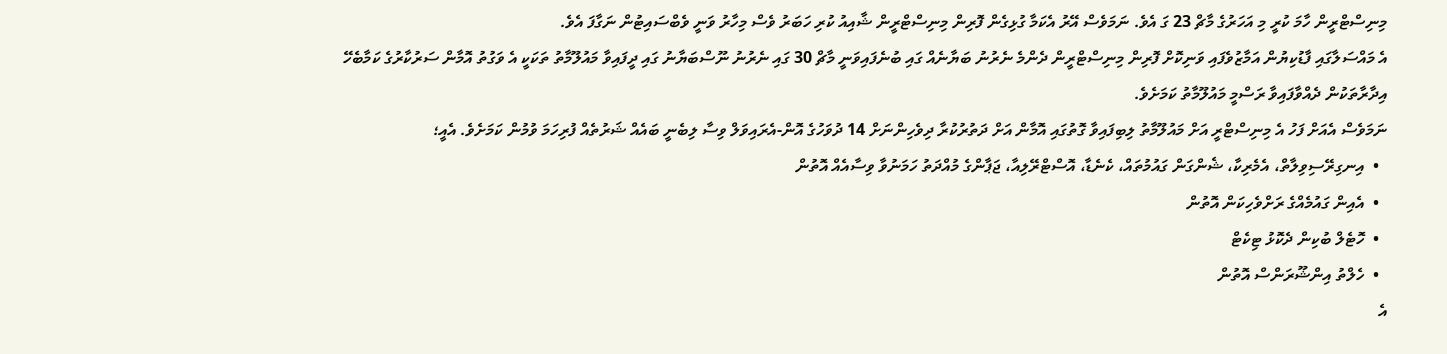މިނިސްޓްރީން ހާމަ ކުރީ މި އަހަރުގެ މާޗް 23 ގަ އެވެ. ނަމަވެސް އޭރު އެކަމާ ގުޅިގެން ފޮރިން މިނިސްޓްރީން ޝާއިއު ކުރި ހަބަރު ވެސް މިހާރު ވަނީ ވެބްސައިޓުން ނަގާފަ އެވެ.
އެ މައްސަލާގައި ފާޑުކިޔުން އަމާޒުވެފައި ވަނިކޮށް ފޮރިން މިނިސްޓްރީން ދެންމެ ނެރުނު ބަޔާނެއް ގައި ބުނެފައިވަނީ މާޗް 30 ގައި ނެރުނު ނޫސްބަޔާނު ގައި ދީފައިވާ މައުލޫމާތު ތަކަކީ އެ ވަގުތު އޮމާން ސަރުކާރުގެ ކަމާބެހޭ އިދާރާތަކުން ދެއްވާފައިވާ ރަސްމީ މައުލޫމާތު ކަމަށެވެ.
ނަމަވެސް އެއަށް ފަހު އެ މިނިސްޓްރީ އަށް މައުލޫމާތު ލިބިފައިވާ ގޮތުގައި އޮމާން އަށް ދަތުރުކުރާ ދިވެހިންނަށް 14 ދުވަހުގެ އޮން-އެރައިވަލް ވިސާ ލިބެނީ ބައެއް ޝަރުތެއް ފުރިހަމަ ވުމުން ކަމަށެވެ. އެއީ؛
  •  އިނގިރޭސިވިލާތް، އެމެރިކާ، ޝެންގަން ގައުމުތައް، ކެނެޑާ، އޮސްޓްރޭލިއާ، ޖަޕާންގެ މުއްދަތު ހަމަނުވާ ވިސާއެއް އޮތުން
  •  އެއިން ގައުމެއްގެ ރަށްވެހިކަން އޮތުން
  •  ހޮޓެލް ބުކިން ދެކޮޅު ޓިކެޓް
  •  ހެލްތު އިންޝޫރަންސް އޮތުން
އެ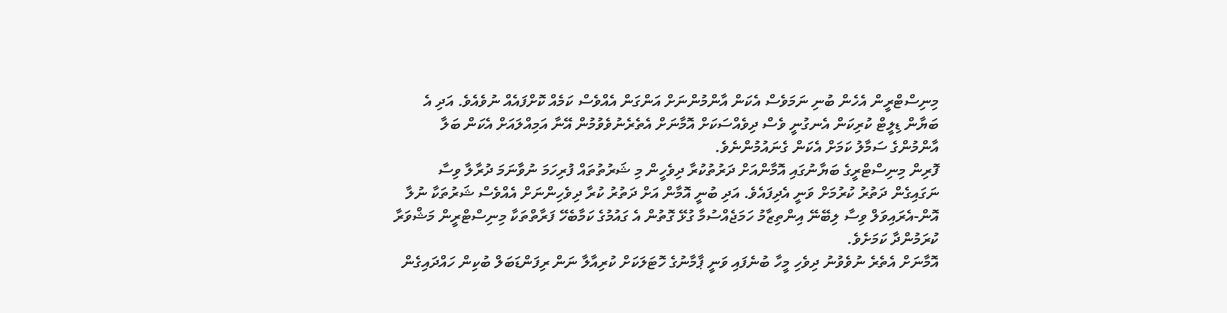މިނިސްޓްރީން އެހެން ބުނި ނަމަވެސް އެކަން އާންމުންނަށް އަންގަން އެއްވެސް ކަމެއް ކޮށްފައެއް ނުވެއެވެ. އަދި އެ ބަޔާން ޑިލީޓް ކުރިކަން އެނގުނީ ވެސް ދިވެއްސަކަށް އޮމާނަށް އެތެރެނުވެވުމުން އޭނާ އަމިއްލައަށް އެކަން ބަލާ އާންމުންގެ ސަމާލު ކަމަށް އެކަން ގެނައުމުންނެވެ.
ފޮރިން މިނިސްޓްރީގެ ބަޔާނުގައި އޮމާންއަށް ދަރުތުކުރާ ދިވެހީން މި ޝަރުތުތައް ފުރިހަމަ ނުވާނަމަ ދުރާލާ ވިސާ ނަގައިގެން ދަތުރު ކުރުމަށް ވަނީ އެދިފައެވެ. އަދި ބުނީ އޮމާން އަށް ދަތުރު ކުރާ ދިވެހިންނަށް އެއްވެސް ޝަރުތަކާ ނުލާ އޮން-އެރައިވަލް ވިސާ ލިބޭނޭ އިންތިޒާމު ހަމަޖެއްސުމާ ގުޅޭ ގޮތުން އެ ގައުމުގެ ކަމާބެހޭ ފަރާތްތަކާ މިނިސްޓްރީން މަޝްވަރާ ކުރަމުންދާ ކަމަށެވެ.
އޮމާނަށް އެތެރެ ނުވެވުނު ދިވެހި މީހާ ބުނެފައި ވަނީ ޕާމާނުގެ ހޮޓަލަކަށް ކުރިއާލާ ނަން ރިފަންޑަބަލް ބުކިން ހައްދައިގެން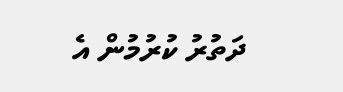ދަތުރު ކުރުމުން އެ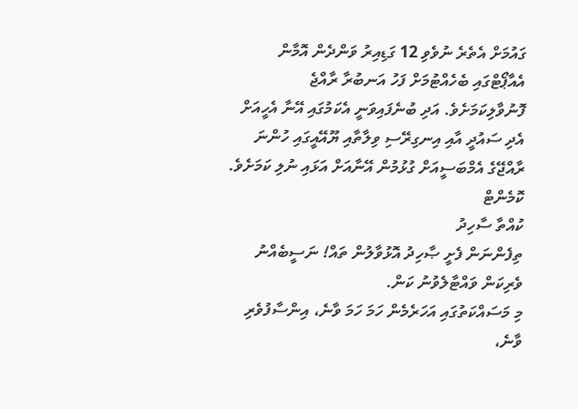ގައުމަށް އެތެރެ ނުވެވި 12 ގަޑިއިރު ވަންދެން އޮމާން އެއާޕޯޓްގައި ބެހެއްޓުމަށް ފަހު އަނބުރާ ރާއްޖެ ފޮނުވާލިކަމަށެވެ. އަދި ބުނެފައިވަނީ އެކަމުގައި އޭނާ އެހީއަށް އެދި ސައުދީ އާއި އިނގިރޭސި ވިލާތާއި ޔޫއޭއީގައި ހުންނަ ރާއްޖޭގެ އެމްބަސީއަށް ގުޅުމުން އޭނާއަށް އަޅައި ނުލި ކަމަށެވެ.
ކޮމެންޓް
ކުއްތާ ސާހިދު
ތިފެންނަން ފެށީ ޞާހިދު އޮޅުވާލުން ތައް! ނަސީބެއްނު ވެރިކަން ވައްޓާލެވުނު ކަން.
މި މަސައްކަތުގައި އަހަރެމެން ހަމަ ހަމަ ވާނެ، އިންސާފުވެރި ވާނެ،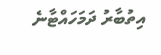އިތުބާރު ދަމަހައްޓާނެ